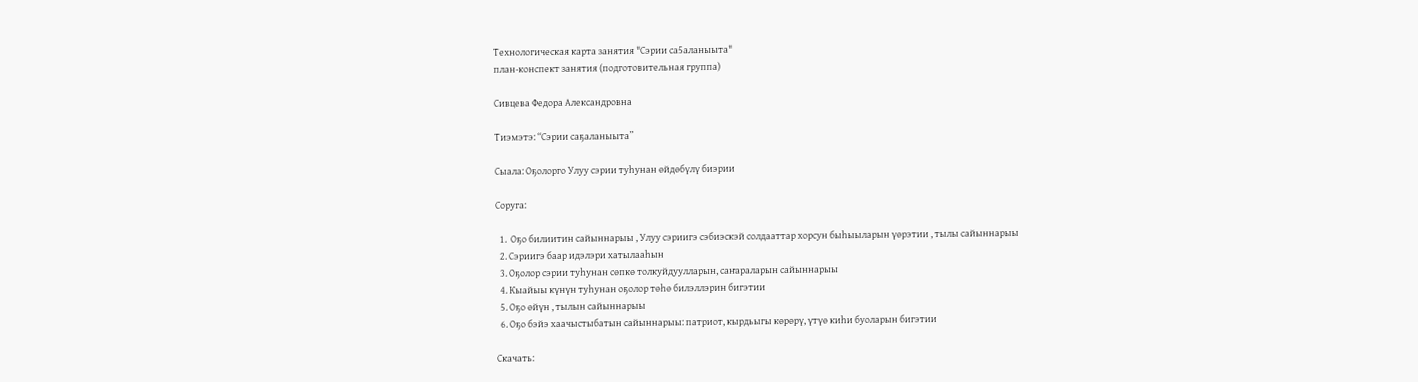Технологическая карта занятия "Сэрии са5аланыыта"
план-конспект занятия (подготовительная группа)

Сивцева Федора Александровна

Тиэмэтэ: “Сэрии саҕаланыыта”

Сыала: Оҕолорго Улуу сэрии туһунан өйдөбүлү биэрии

Соруга:

  1.  Оҕо билиитин сайыннарыы , Улуу сэриигэ сэбиэскэй солдааттар хорсун быһыыларын үөрэтии , тылы сайыннарыы
  2. Сэриигэ баар идэлэри хатылааһын
  3. Оҕолор сэрии туһунан сөпкө толкуйдуулларын, саҥараларын сайыннарыы
  4. Кыайыы күнүн туһунан оҕолор төһө билэллэрин бигэтии
  5. Оҕо өйүн , тылын сайыннарыы
  6. Оҕо бэйэ хаачыстыбатын сайыннарыы: патриот, кырдьыгы көрөрү, үтүө киһи буоларын бигэтии

Скачать: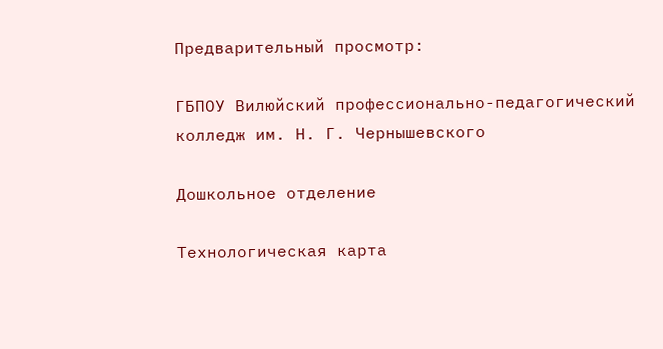Предварительный просмотр:

ГБПОУ Вилюйский профессионально-педагогический колледж им. Н. Г. Чернышевского

Дошкольное отделение

Технологическая карта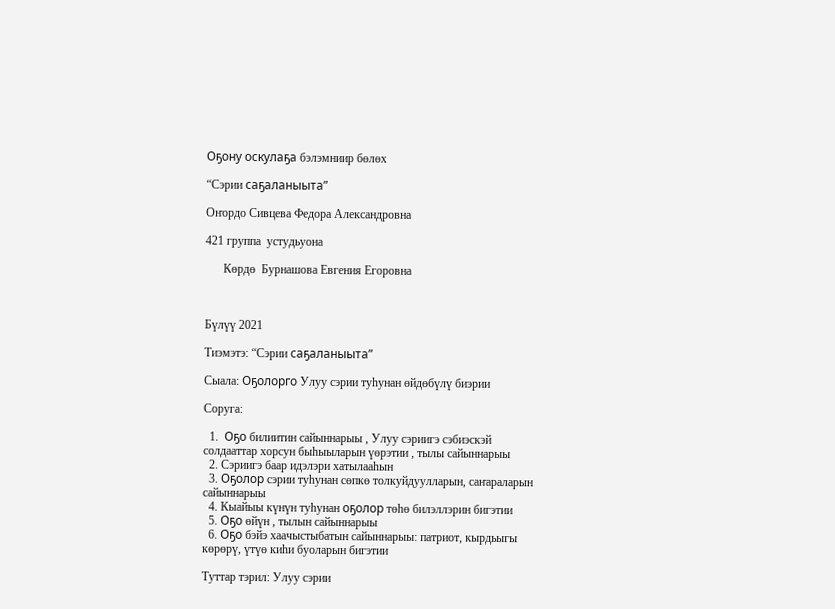Оҕону оскулаҕа бэлэмниир бөлөх

“Сэрии саҕаланыыта”

Оҥордо Сивцева Федора Александровна

421 группа  устудьуона

      Көрдө  Бурнашова Евгения Егоровна



Бүлүү 2021

Тиэмэтэ: “Сэрии саҕаланыыта”

Сыала: Оҕолорго Улуу сэрии туһунан өйдөбүлү биэрии

Соруга:

  1.  Оҕо билиитин сайыннарыы , Улуу сэриигэ сэбиэскэй солдааттар хорсун быһыыларын үөрэтии , тылы сайыннарыы
  2. Сэриигэ баар идэлэри хатылааһын
  3. Оҕолор сэрии туһунан сөпкө толкуйдуулларын, саҥараларын сайыннарыы
  4. Кыайыы күнүн туһунан оҕолор төһө билэллэрин бигэтии
  5. Оҕо өйүн , тылын сайыннарыы
  6. Оҕо бэйэ хаачыстыбатын сайыннарыы: патриот, кырдьыгы көрөрү, үтүө киһи буоларын бигэтии

Туттар тэрил: Улуу сэрии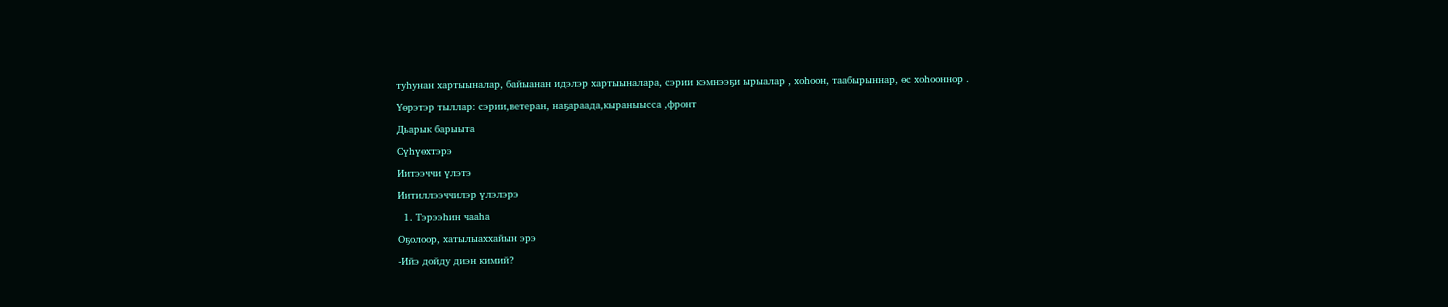туһунан хартыыналар, байыанан идэлэр хартыыналара, сэрии кэмнээҕи ырыалар , хоһоон, таабырыннар, өс хоһооннор .

Үөрэтэр тыллар: сэрии,ветеран, наҕараада,кыраныысса ,фронт

Дьарык барыыта

Сүһүөхтэрэ

Иитээччи үлэтэ

Иитиллээччилэр үлэлэрэ

  1. Тэрээһин чааһа

Оҕолоор, хатылыаххайын эрэ

-Ийэ дойду диэн кимий?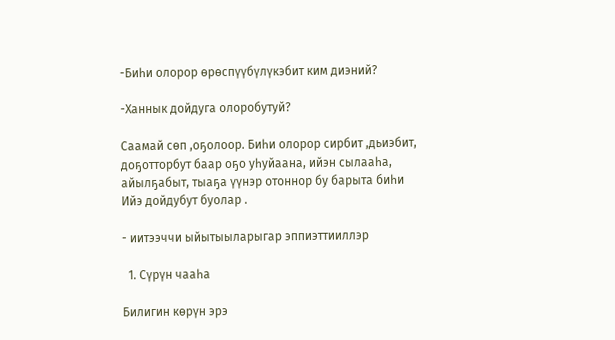-Биһи олорор өрөспүүбүлүкэбит ким диэний?

-Ханнык дойдуга олоробутуй?

Саамай сөп ,оҕолоор. Биһи олорор сирбит ,дьиэбит, доҕотторбут баар оҕо уһуйаана, ийэн сылааһа, айылҕабыт, тыаҕа үүнэр отоннор бу барыта биһи Ийэ дойдубут буолар .

- иитээччи ыйытыыларыгар эппиэттииллэр

  1. Сүрүн чааһа

Билигин көрүн эрэ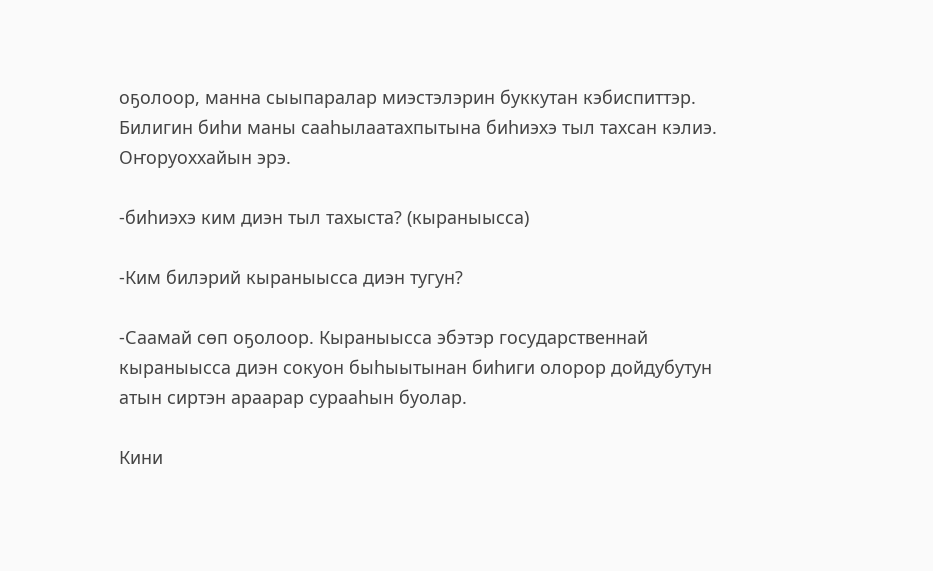оҕолоор, манна сыыпаралар миэстэлэрин буккутан кэбиспиттэр. Билигин биһи маны сааһылаатахпытына биһиэхэ тыл тахсан кэлиэ. Оҥоруоххайын эрэ.

-биһиэхэ ким диэн тыл тахыста? (кыраныысса)

-Ким билэрий кыраныысса диэн тугун?

-Саамай сөп оҕолоор. Кыраныысса эбэтэр государственнай кыраныысса диэн сокуон быһыытынан биһиги олорор дойдубутун атын сиртэн араарар сурааһын буолар.

Кини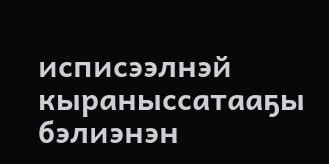исписээлнэй кыраныссатааҕы бэлиэнэн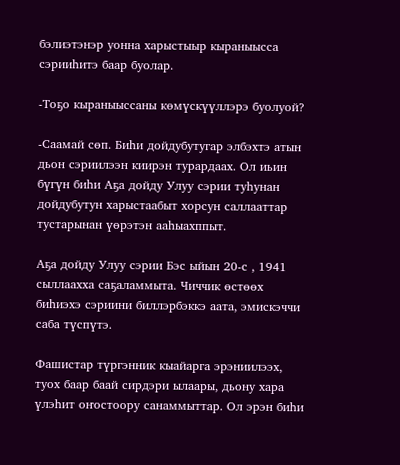бэлиэтэнэр уонна харыстыыр кыраныысса сэрииһитэ баар буолар.

-Тоҕо кыраныыссаны көмүскүүллэрэ буолуой?

-Саамай сөп. Биһи дойдубутугар элбэхтэ атын дьон сэриилээн киирэн турардаах. Ол иьин бүгүн биһи Аҕа дойду Улуу сэрии туһунан дойдубутун харыстаабыт хорсун саллааттар тустарынан үөрэтэн ааһыахппыт.

Аҕа дойду Улуу сэрии Бэс ыйын 20-с , 1941 сыллаахха саҕаламмыта. Чиччик өстөөх биһиэхэ сэриини биллэрбэккэ аата, эмискэччи саба түспүтэ.

Фашистар түргэнник кыайарга эрэниилээх, туох баар баай сирдэри ылаары, дьону хара үлэһит оҥостоору санаммыттар. Ол эрэн биһи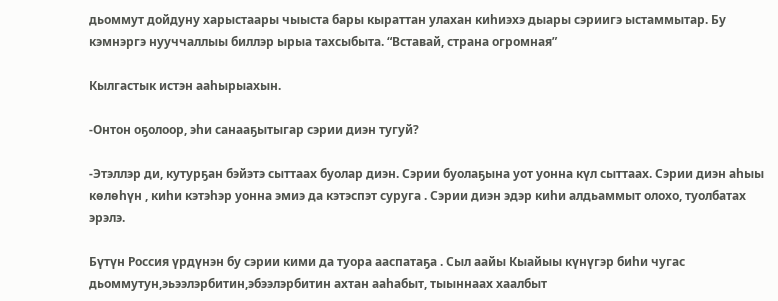дьоммут дойдуну харыстаары чыыста бары кыраттан улахан киһиэхэ дыары сэриигэ ыстаммытар. Бу кэмнэргэ нууччаллыы биллэр ырыа тахсыбыта. “Вставай, страна огромная”

Кылгастык истэн ааһырыахын.

-Онтон оҕолоор, эһи санааҕытыгар сэрии диэн тугуй?

-Этэллэр ди, кутурҕан бэйэтэ сыттаах буолар диэн. Сэрии буолаҕына уот уонна күл сыттаах. Сэрии диэн аһыы көлөһүн , киһи кэтэһэр уонна эмиэ да кэтэспэт суруга . Сэрии диэн эдэр киһи алдьаммыт олохо, туолбатах эрэлэ.

Бүтүн Россия үрдүнэн бу сэрии кими да туора ааспатаҕа . Сыл аайы Кыайыы күнүгэр биһи чугас дьоммутун,эьээлэрбитин,эбээлэрбитин ахтан ааһабыт, тыыннаах хаалбыт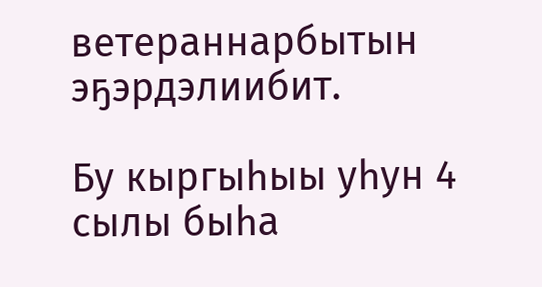ветераннарбытын эҕэрдэлиибит.

Бу кыргыһыы уһун 4 сылы быһа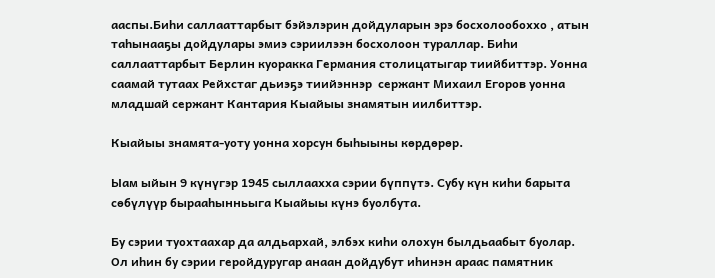ааспы.Биһи саллааттарбыт бэйэлэрин дойдуларын эрэ босхолообоххо , атын таһынааҕы дойдулары эмиэ сэриилээн босхолоон тураллар. Биһи саллааттарбыт Берлин куоракка Германия столицатыгар тиийбиттэр. Уонна саамай тутаах Рейхстаг дьиэҕэ тиийэннэр  сержант Михаил Егоров уонна младшай сержант Кантария Кыайыы знамятын иилбиттэр.

Кыайыы знамята-уоту уонна хорсун быһыыны көрдөрөр.

Ыам ыйын 9 күнүгэр 1945 сыллаахха сэрии бүппүтэ. Субу күн киһи барыта сөбүлүүр бырааһынньыга Кыайыы күнэ буолбута.

Бу сэрии туохтаахар да алдьархай, элбэх киһи олохун былдьаабыт буолар. Ол иһин бу сэрии геройдуругар анаан дойдубут иһинэн араас памятник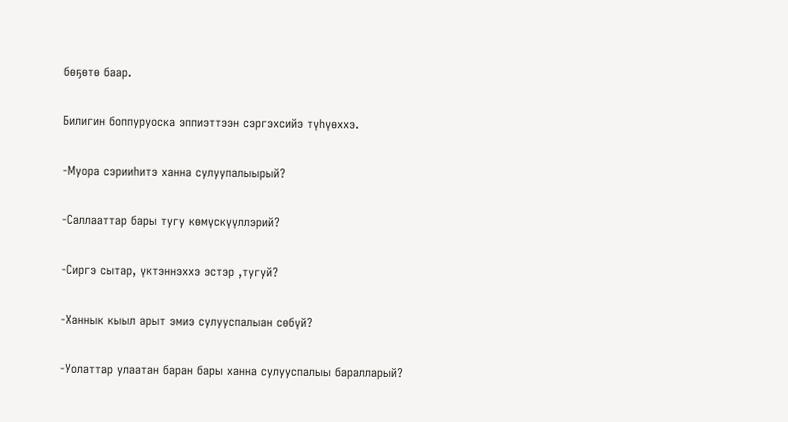бөҕөтө баар.

Билигин боппуруоска эппиэттээн сэргэхсийэ түһүөххэ.

-Муора сэрииһитэ ханна сулуупалыырый?

-Саллааттар бары тугу көмүскүүллэрий?

-Сиргэ сытар, үктэннэххэ эстэр ,тугуй?

-Ханнык кыыл арыт эмиэ сулууспалыан сөбүй?

-Уолаттар улаатан баран бары ханна сулууспалыы баралларый?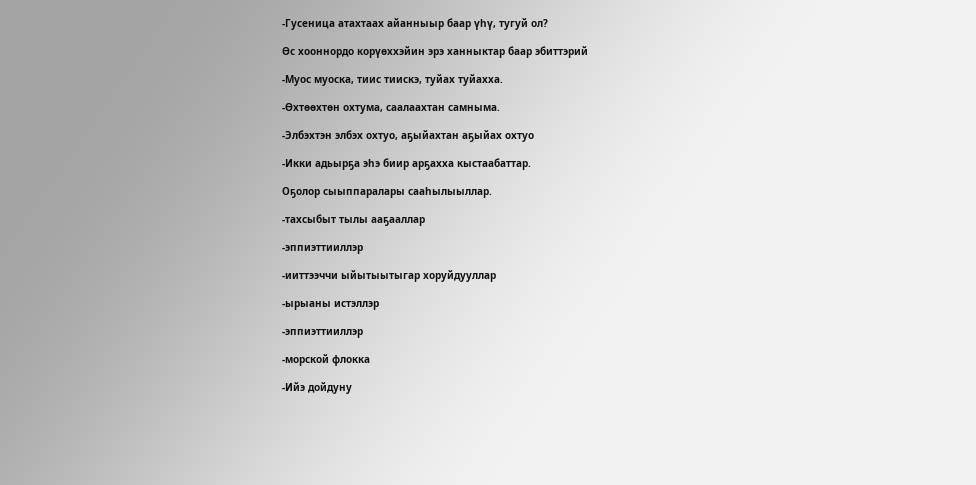-Гусеница атахтаах айанныыр баар үһү, тугуй ол?

Өс хооннордо корүөххэйин эрэ ханныктар баар эбиттэрий

-Муос муоска, тиис тиискэ, туйах туйахха.

-Өхтөөхтөн охтума, саалаахтан самныма.

-Элбэхтэн элбэх охтуо, аҕыйахтан аҕыйах охтуо

-Икки адьырҕа эһэ биир арҕахха кыстаабаттар.

Оҕолор сыыппаралары сааһылыыллар.

-тахсыбыт тылы ааҕааллар

-эппиэттииллэр

-ииттээччи ыйытыытыгар хоруйдууллар

-ырыаны истэллэр

-эппиэттииллэр

-морской флокка

-Ийэ дойдуну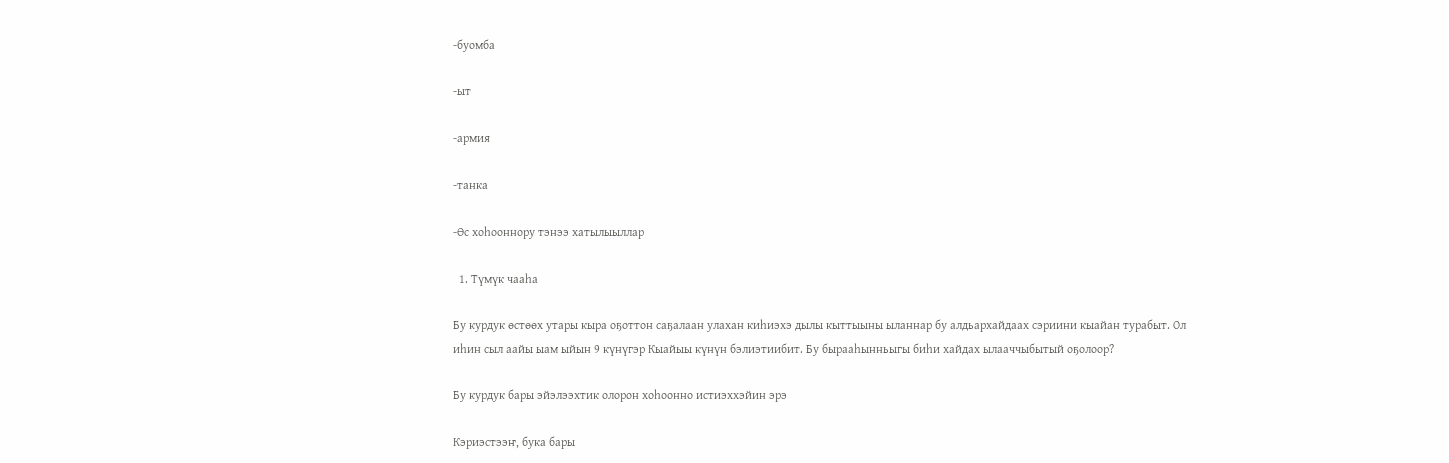-буомба

-ыт

-армия

-танка

-Өс хоһооннору тэнээ хатылыыллар

  1. Түмүк чааһа

Бу курдук өстөөх утары кыра оҕоттон саҕалаан улахан киһиэхэ дылы кыттыыны ыланнар бу алдьархайдаах сэриини кыайан турабыт. Ол иһин сыл аайы ыам ыйын 9 күнүгэр Кыайыы күнүн бэлиэтиибит. Бу бырааһынньыгы биһи хайдах ылааччыбытый оҕолоор?

Бу курдук бары эйэлээхтик олорон хоһоонно истиэххэйин эрэ

Кэриэстээҥ, бука бары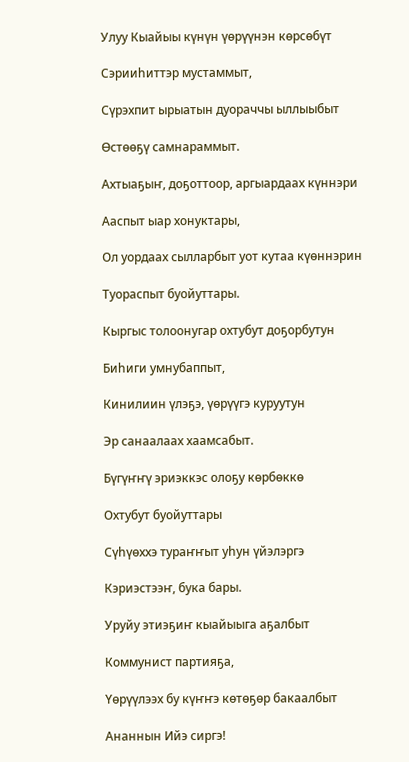Улуу Кыайыы күнүн үөрүүнэн көрсөбүт

Сэрииһиттэр мустаммыт,

Сүрэхпит ырыатын дуораччы ыллыыбыт

Өстөөҕү самнараммыт.

Ахтыаҕыҥ, доҕоттоор, аргыардаах күннэри

Ааспыт ыар хонуктары,

Ол уордаах сылларбыт уот кутаа күөннэрин

Туораспыт буойуттары.

Кыргыс толоонугар охтубут доҕорбутун

Биһиги умнубаппыт,

Кинилиин үлэҕэ, үөрүүгэ куруутун

Эр санаалаах хаамсабыт.

Бүгүҥҥү эриэккэс олоҕу көрбөккө

Охтубут буойуттары

Сүһүөххэ тураҥҥыт уһун үйэлэргэ

Кэриэстээҥ, бука бары.

Уруйу этиэҕиҥ кыайыыга аҕалбыт

Коммунист партияҕа,

Үөрүүлээх бу күҥҥэ көтөҕөр бакаалбыт

Ананнын Ийэ сиргэ!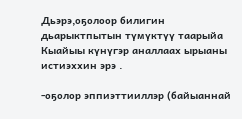Дьэрэ,оҕолоор билигин дьарыктпытын түмүктүү таарыйа Кыайыы күнүгэр аналлаах ырыаны истиэххин эрэ .

-оҕолор эппиэттииллэр (байыаннай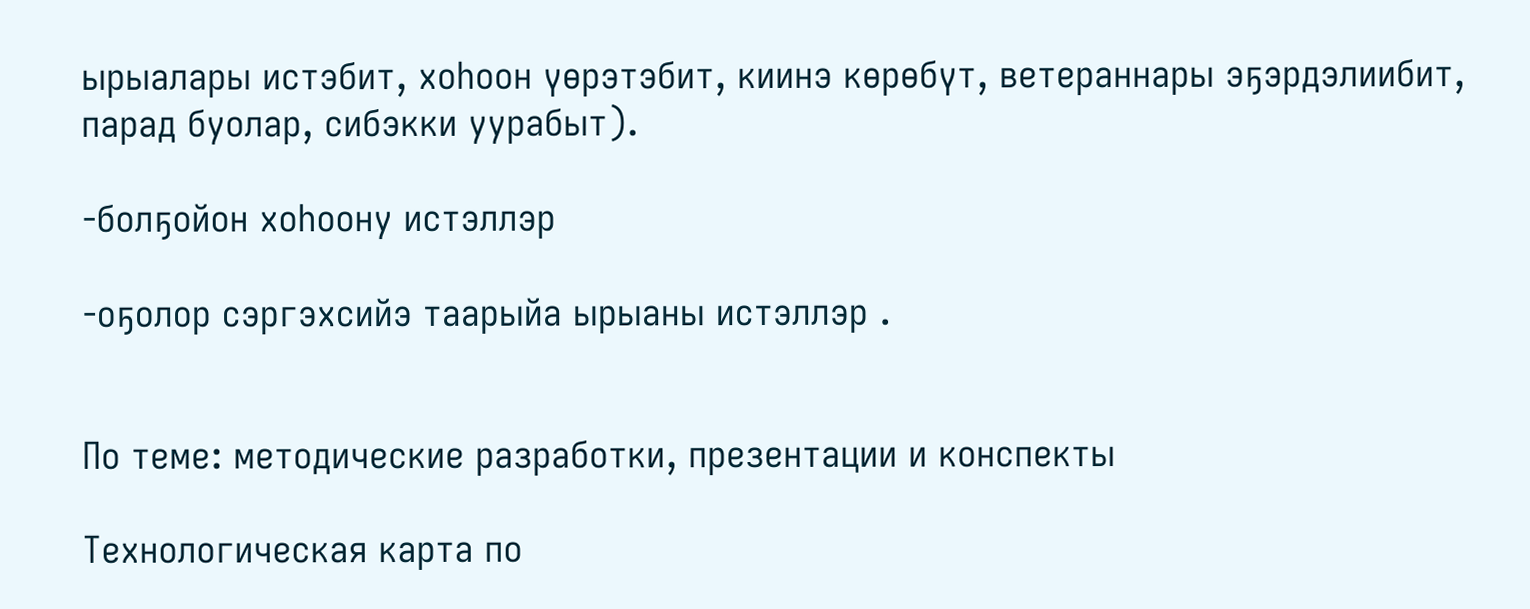ырыалары истэбит, хоһоон үөрэтэбит, киинэ көрөбүт, ветераннары эҕэрдэлиибит, парад буолар, сибэкки уурабыт).

-болҕойон хоһоону истэллэр

-оҕолор сэргэхсийэ таарыйа ырыаны истэллэр .


По теме: методические разработки, презентации и конспекты

Технологическая карта по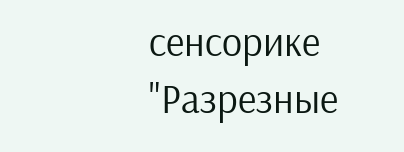сенсорике "Разрезные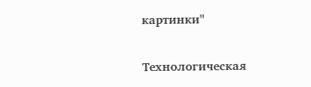картинки"

Технологическая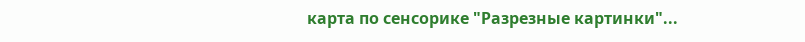карта по сенсорике "Разрезные картинки"...